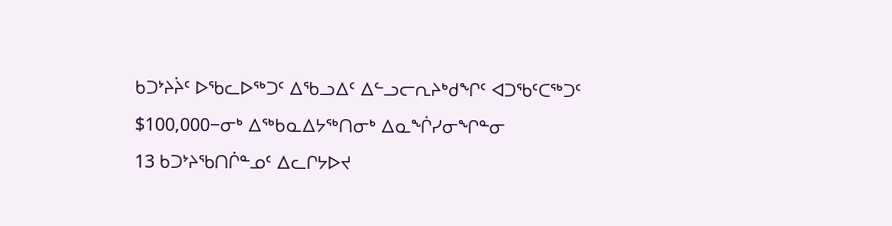ᑲᑐᔾᔨᔩᑦ ᐅᖃᓚᐅᖅᑐᑦ ᐃᖃᓗᐃᑦ ᐃᓪᓗᓕᕆᔨᒃᑯᖏᑦ ᐊᑐᖃᑦᑕᖅᑐᑦ $100,000−ᓂᒃ ᐃᖅᑲᓇᐃᔭᖅᑎᓂᒃ ᐃᓇᖐᓯᓂᖏᓐᓂ
13 ᑲᑐᔾᔨᖃᑎᒌᓐᓄᑦ ᐃᓚᒋᔭᐅᔪ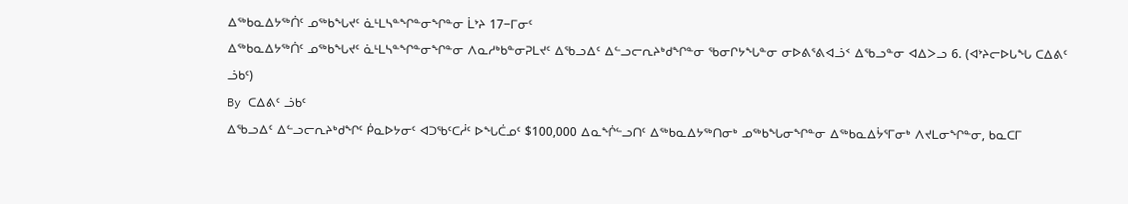ᐃᖅᑲᓇᐃᔭᖅᑏᑦ ᓄᖅᑲᖓᔪᑦ ᓈᒻᒪᓴᓐᖏᓐᓂᖏᓐᓂ ᒫᔾᔨ 17−ᒥᓂᑦ
ᐃᖅᑲᓇᐃᔭᖅᑏᑦ ᓄᖅᑲᖓᔪᑦ ᓈᒻᒪᓴᓐᖏᓐᓂᖏᓐᓂ ᐱᓇᓱᒃᑲᓐᓂᕈᒪᔪᑦ ᐃᖃᓗᐃᑦ ᐃᓪᓗᓕᕆᔨᒃᑯᖏᓐᓂ ᖃᓂᒋᔭᖓᓐᓂ ᓂᐅᕕᕐᕕᐊᓘᑉ ᐃᖃᓗᓐᓂ ᐊᐃᐳᓗ 6. (ᐊᔾᔨᓕᐅᒐᖓ ᑕᐃᕕᑦ ᓘᑲᑦ)
By ᑕᐃᕕᑦ ᓘᑲᑦ
ᐃᖃᓗᐃᑦ ᐃᓪᓗᓕᕆᔨᒃᑯᖏᑦ ᑮᓇᐅᔭᓂᑦ ᐊᑐᖃᑦᑕᓲᑦ ᐅᖓᑖᓄᑦ $100,000 ᐃᓇᖐᓪᓗᑎᑦ ᐃᖅᑲᓇᐃᔭᖅᑎᓂᒃ ᓄᖅᑲᖓᓂᖏᓐᓂ ᐃᖅᑲᓇᐃᔮᕐᒥᓂᒃ ᐱᔪᒪᓂᖏᓐᓂ, ᑲᓇᑕᒥ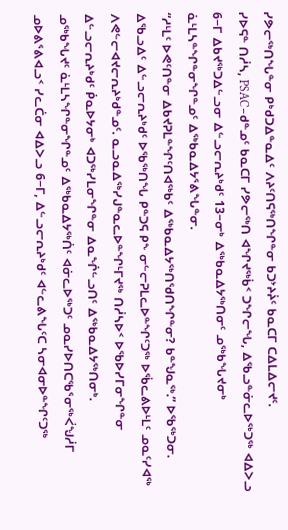ᓯᕗᓕᖅᑎᖓᓐᓂ ᑭᒃᑯᑐᐃᓐᓇᐃᑦ ᐱᔨᑦᑎᕋᖅᑎᖏᓐᓂ ᑲᑐᔾᔨᔩᑦ ᑲᓇᑕᒥ ᑕᐃᒪᐃᓕᔪᑦ.
ᓯᐅᕋᓐ ᑎᓲᓴ, PSAC−ᑯᓐᓄᑦ ᑲᓇᑕᒥ ᓯᕗᓕᖅᑎ ᐊᖏᔪᖅᑳᑉ ᑐᖏᓕᖓ, ᐃᖃᓗᓐᓃᓚᐅᖅᑐᖅ ᐊᐃᐳᓗ 6−ᒥ ᐃᑲᔪᖅᑐᐃᓪᓗᓂ ᐃᓪᓗᓕᕆᔨᒃᑯᑦ 13−ᓂᒃ ᐃᖅᑲᓇᐃᔭᖅᑎᓂᑦ ᓄᖅᑲᖓᔪᓂᒃ ᓈᒻᒪᓴᓐᖏᓐᓂᖏᓐᓄᑦ ᐃᖅᑲᓇᐃᔭᕐᕕᖓᓐᓂ.
“ᓱᒻᒪᑦ ᐅᕙᑦᑎᓐᓂ ᐃᑲᔪᕈᒪᓐᖏᑦᑎᐊᖅᑲᑦ ᐃᖅᑲᓇᐃᔭᖅᑎᖁᑎᖏᓐᓂ? ᑲᓐᖑᓇᖅ.” ᐅᖃᖅᑐᓂ.
ᐃᖃᓗᐃᑦ ᐃᓪᓗᓕᕆᔨᒃᑯᑦ ᐅᖃᖅᑎᖓ ᑭᓐᑐᕋ ᑭᖕ ᓂᓪᓕᕈᒪᓚᐅᓐᖏᑦᑐᖅ ᐅᖄᓚᕕᐅᒻᒪᑦ ᓄᓇᑦᓯᐊᖅ ᐱᕙᓪᓕᐊᔪᓕᕆᔨᒃᑯᓐᓄᑦ. ᓇᓗᓇᐃᖅᓯᒍᓐᓇᓚᐅᓐᖏᒻᒥᔪᖅ ᑎᓲᓴᐅᑉ ᐅᖃᐅᓯᒥᓂᖏᓐᓂ ᐃᓪᓗᓕᕆᔨᒃᑯᑦ ᑮᓇᐅᔭᓂᒃ ᐊᑐᖅᓯᒪᓂᖏᓐᓂ ᐃᓇᖐᓪᓗᑎᑦ ᐃᖅᑲᓇᐃᔭᖅᑎᓂᒃ.
ᓄᖅᑲᖓᔪᑦ ᓈᒻᒪᓴᖏᓐᓂᖏᓐᓄᑦ ᐃᖅᑲᓇᐃᔭᖅᑏᑦ ᐊᓃᓚᐅᖅᑐᑦ ᓄᓇᓯᐅᑎᑕᖃᕐᓂᖅᐹᖑᓲᒥ ᓄᐅᕕᕐᕕᐊᓗᑉ ᓯᓚᑖᓂ ᐊᐃᐳᓗ 6−ᒥ, ᐃᓪᓗᓕᕆᔨᒃᑯᑦ ᐊᓪᓚᕕᖓᑦᑕ ᓴᓂᐊᓂᐅᓐᖏᑦᑐᖅ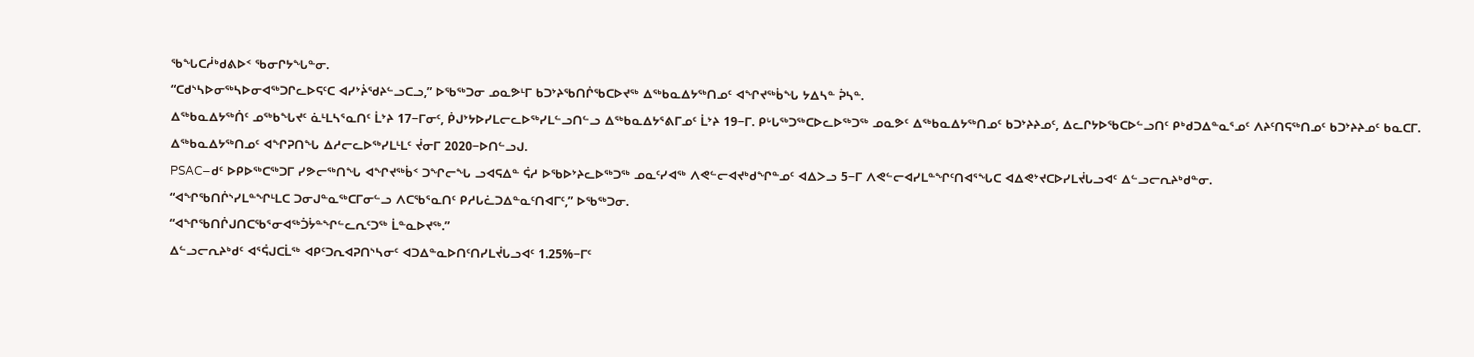ᖃᖓᑕᓲᒃᑯᕕᐅᑉ ᖃᓂᒋᔭᖓᓐᓂ.
“ᑕᑯᔅᓴᐅᓂᖅᓴᐅᓂᐊᖅᑐᒋᓚᐅᕋᑦᑕ ᐊᓯᔾᔩᖁᔨᓪᓗᑕᓗ,” ᐅᖃᖅᑐᓂ ᓄᓇᕗᒻᒥ ᑲᑐᔾᔨᖃᑎᒌᖃᑕᐅᔪᖅ ᐃᖅᑲᓇᐃᔭᖅᑎᓄᑦ ᐊᖏᔪᖅᑳᖓ ᔭᐃᓴᓐ ᕉᓴᓐ.
ᐃᖅᑲᓇᐃᔭᖅᑏᑦ ᓄᖅᑲᖓᔪᑦ ᓈᒻᒪᓴᕐᓇᑎᑦ ᒫᔾᔨ 17−ᒥᓂᑦ, ᑮᒍᔾᔭᐅᓯᒪᓕᓚᐅᖅᓯᒪᓪᓗᑎᓪᓗ ᐃᖅᑲᓇᐃᔭᕐᕕᒥᓄᑦ ᒫᔾᔨ 19−ᒥ. ᑭᒡᒐᖅᑐᖅᑕᐅᓚᐅᖅᑐᖅ ᓄᓇᕗᑦ ᐃᖅᑲᓇᐃᔭᖅᑎᓄᑦ ᑲᑐᔾᔨᔨᓄᑦ, ᐃᓚᒋᔭᐅᖃᑕᐅᓪᓗᑎᑦ ᑭᒃᑯᑐᐃᓐᓇᕐᓄᑦ ᐱᔨᑦᑎᕋᖅᑎᓄᑦ ᑲᑐᔾᔨᔨᓄᑦ ᑲᓇᑕᒥ.
ᐃᖅᑲᓇᐃᔭᖅᑎᓄᑦ ᐊᖏᕈᑎᖓ ᐃᓱᓕᓚᐅᖅᓯᒪᒻᒪᑦ ᔫᓂᒥ 2020−ᐅᑎᓪᓗᒍ.
PSAC−ᑯᑦ ᐅᑭᐅᖅᑕᖅᑐᒥ ᓯᕗᓕᖅᑎᖓ ᐊᖏᔪᖅᑳᑉ ᑐᖏᓕᖓ ᓗᐊᕋᐃᓐ ᕌᓱ ᐅᖃᐅᔾᔨᓚᐅᖅᑐᖅ ᓄᓇᑦᓯᐊᖅ ᐱᕙᓪᓕᐊᔪᒃᑯᖏᓐᓄᑦ ᐊᐃᐳᓗ 5−ᒥ ᐱᕙᓪᓕᐊᓯᒪᓐᖏᑦᑎᐊᕐᖓᑕ ᐊᐃᕙᔾᔪᑕᐅᓯᒪᔫᒐᓗᐊᑦ ᐃᓪᓗᓕᕆᔨᒃᑯᓐᓂ.
“ᐊᖏᖃᑎᒌᔅᓯᒪᓐᖏᒻᒪᑕ ᑐᓂᒍᓐᓇᖅᑕᒥᓂᓪᓗ ᐱᑕᖃᕐᓇᑎᑦ ᑭᓱᒐᓛᑐᐃᓐᓇᑦᑎᐊᒥᑦ,” ᐅᖃᖅᑐᓂ.
“ᐊᖏᖃᑎᒌᒍᑎᑕᖃᕐᓂᐊᖅᑑᔮᓐᖏᓪᓚᕆᑦᑐᖅ ᒫᓐᓇᐅᔪᖅ.”
ᐃᓪᓗᓕᕆᔨᒃᑯᑦ ᐊᕐᕌᒍᑕᒫᖅ ᐊᑭᑦᑐᕆᐊᕈᑎᔅᓴᓂᑦ ᐊᑐᐃᓐᓇᐅᑎᑦᑎᓯᒪᔫᒐᓗᐊᑦ 1.25%−ᒥᑦ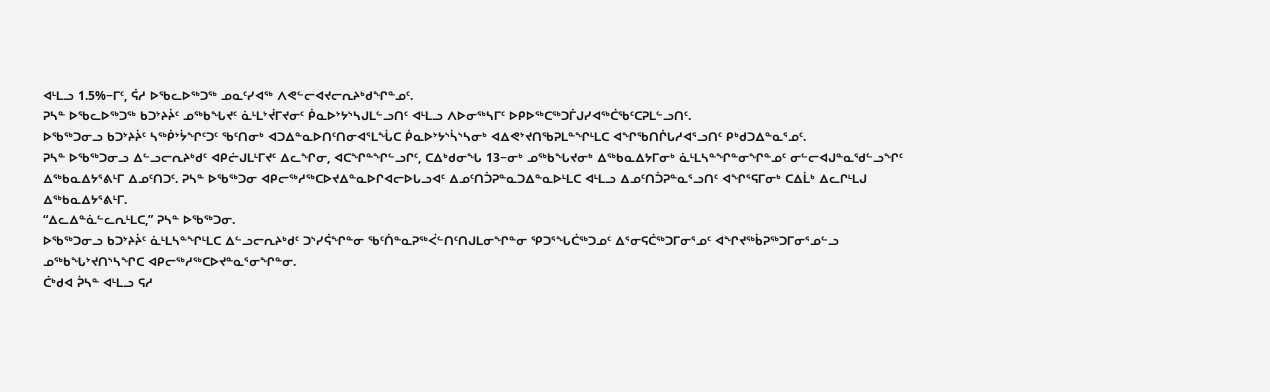ᐊᒻᒪᓗ 1.5%−ᒥᑦ, ᕌᓱ ᐅᖃᓚᐅᖅᑐᖅ ᓄᓇᑦᓯᐊᖅ ᐱᕙᓪᓕᐊᔪᓕᕆᔨᒃᑯᖏᓐᓄᑦ.
ᕈᓴᓐ ᐅᖃᓚᐅᖅᑐᖅ ᑲᑐᔾᔨᔩᑦ ᓄᖅᑲᖓᔪᑦ ᓈᒻᒪᔾᔫᒥᔪᓂᑦ ᑮᓇᐅᔾᔭᔅᓴᒍᒪᓪᓗᑎᑦ ᐊᒻᒪᓗ ᐱᐅᓂᖅᓴᒥᑦ ᐅᑭᐅᖅᑕᖅᑐᒦᒍᓯᐊᖅᑖᖃᑦᑕᕈᒪᓪᓗᑎᑦ.
ᐅᖃᖅᑐᓂᓗ ᑲᑐᔾᔨᔩᑦ ᓴᖅᑮᔾᔮᖏᑦᑐᑦ ᖃᑦᑎᓂᒃ ᐊᑐᐃᓐᓇᐅᑎᑦᑎᓂᐊᕐᒪᖔᑕ ᑮᓇᐅᔾᔭᔅᓵᔅᓴᓂᒃ ᐊᐃᕙᔾᔪᑎᖃᕈᒪᓐᖏᒻᒪᑕ ᐊᖏᖃᑎᒌᒐᓱᐊᕐᓗᑎᑦ ᑭᒃᑯᑐᐃᓐᓇᕐᓄᑦ.
ᕈᓴᓐ ᐅᖃᖅᑐᓂᓗ ᐃᓪᓗᓕᕆᔨᒃᑯᑦ ᐊᑭᓖᒍᒪᒻᒥᔪᑦ ᐃᓚᖏᓂ, ᐊᑕᖏᓐᖏᓪᓗᒋᑦ, ᑕᐃᒃᑯᓂᖓ 13−ᓂᒃ ᓄᖅᑲᖓᔪᓂᒃ ᐃᖅᑲᓇᐃᔭᒥᓂᒃ ᓈᒻᒪᓴᓐᖏᓐᓂᖏᓐᓄᑦ ᓂᓪᓕᐊᒍᓐᓇᖁᓪᓗᖏᑦ ᐃᖅᑲᓇᐃᔭᕐᕕᒻᒥ ᐃᓄᑦᑎᑐᑦ. ᕈᓴᓐ ᐅᖃᖅᑐᓂ ᐊᑭᓕᖅᓱᖅᑕᐅᔪᐃᓐᓇᐅᒋᐊᓕᐅᒐᓗᐊᑦ ᐃᓄᑦᑎᑑᕈᓐᓇᑐᐃᓐᓇᐅᒻᒪᑕ ᐊᒻᒪᓗ ᐃᓄᑦᑎᑑᕈᓐᓇᕐᓗᑎᑦ ᐊᖏᕐᕋᒥᓂᒃ ᑕᐃᒫᒃ ᐃᓚᒋᒻᒪᒍ ᐃᖅᑲᓇᐃᔭᕐᕕᒻᒥ.
“ᐃᓚᐃᓐᓈᓪᓚᕆᒻᒪᑕ,” ᕈᓴᓐ ᐅᖃᖅᑐᓂ.
ᐅᖃᖅᑐᓂᓗ ᑲᑐᔾᔨᔩᑦ ᓈᒻᒪᓴᓐᖏᒻᒪᑕ ᐃᓪᓗᓕᕆᔨᒃᑯᑦ ᑐᔅᓯᕌᖏᓐᓂ ᖃᑦᑏᓐᓇᕈᖅᐹᓪᑎᑦᑎᒍᒪᓂᖏᓐᓂ ᕿᑐᕐᖓᑖᖅᑐᓄᑦ ᐃᕐᓂᕋᑖᖅᑐᒥᓂᕐᓄᑦ ᐊᖏᔪᖅᑳᕈᖅᑐᒥᓂᕐᓄᓪᓗ ᓄᖅᑲᖓᔾᔪᑎᔅᓴᖏᑕ ᐊᑭᓕᖅᓱᖅᑕᐅᔪᓐᓇᕐᓂᖏᓐᓂ.
ᑖᒃᑯᐊ ᕉᓴᓐ ᐊᒻᒪᓗ ᕋᓱ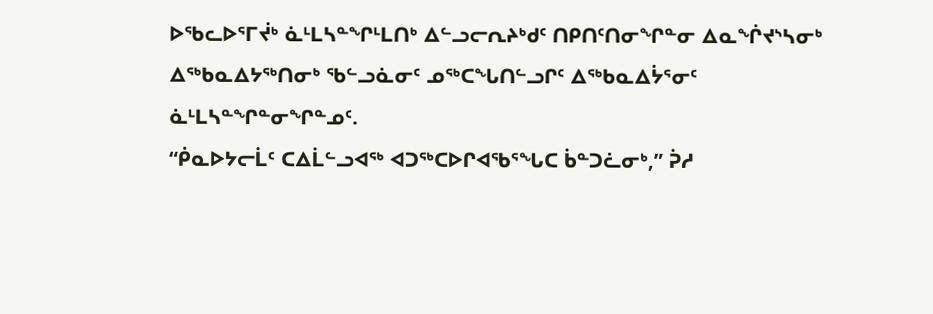ᐅᖃᓚᐅᕐᒥᔫᒃ ᓈᒻᒪᓴᓐᖏᒻᒪᑎᒃ ᐃᓪᓗᓕᕆᔨᒃᑯᑦ ᑎᑭᑎᑦᑎᓂᖏᓐᓂ ᐃᓇᖐᔪᔅᓴᓂᒃ ᐃᖅᑲᓇᐃᔭᖅᑎᓂᒃ ᖃᓪᓗᓈᓂᑦ ᓄᖅᑕᖓᑎᓪᓗᒋᑦ ᐃᖅᑲᓇᐃᔮᕐᓂᑦ ᓈᒻᒪᓴᓐᖏᓐᓂᖏᓐᓄᑦ.
“ᑮᓇᐅᔭᓕᒫᑦ ᑕᐃᒫᓪᓗᐊᖅ ᐊᑐᖅᑕᐅᒋᐊᖃᕐᖓᑕ ᑳᓐᑐᓛᓂᒃ,” ᕉᓱ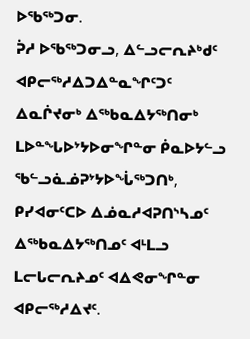ᐅᖃᖅᑐᓂ.
ᕉᓱ ᐅᖃᖅᑐᓂᓗ, ᐃᓪᓗᓕᕆᔨᒃᑯᑦ ᐊᑭᓕᖅᓱᐃᑐᐃᓐᓇᖏᑦᑐᑦ ᐃᓇᒌᔪᓂᒃ ᐃᖅᑲᓇᐃᔭᖅᑎᓂᒃ ᒪᐅᓐᖓᐅᔾᔭᐅᓂᖏᓐᓂ ᑮᓇᐅᔭᓪᓗ ᖃᓪᓗᓈᓅᕈᔾᔭᐅᖔᖅᑐᑎᒃ, ᑭᓯᐊᓂᑦᑕᐅ ᐃᓅᓇᓱᐊᕈᑎᔅᓴᓄᑦ ᐃᖅᑲᓇᐃᔭᖅᑎᓄᑦ ᐊᒻᒪᓗ ᒪᓕᒐᓕᕆᔨᓄᑦ ᐊᐃᕙᓂᖏᓐᓂ ᐊᑭᓕᖅᓱᐃᔪᑦ.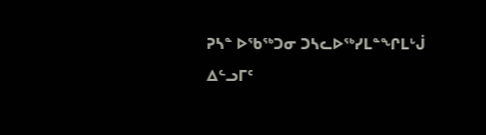ᕈᓴᓐ ᐅᖃᖅᑐᓂ ᑐᓴᓚᐅᖅᓯᒪᓐᖏᒪᒡᒎ ᐃᓪᓗᒥᑦ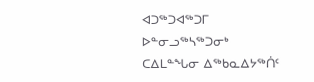ᐊᑐᖅᑐᐊᖅᑐᒥ ᐅᓐᓂᓗᖅᓴᖅᑐᓂᒃ ᑕᐃᒪᓐᖓᓂ ᐃᖅᑲᓇᐃᔭᖅᑏᑦ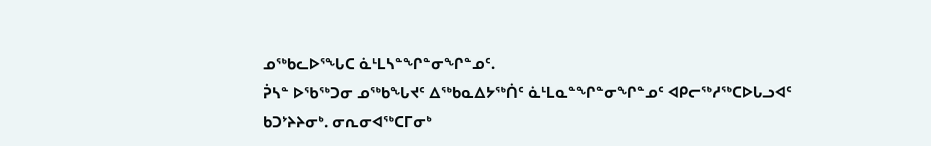ᓄᖅᑲᓚᐅᕐᖓᑕ ᓈᒻᒪᓴᓐᖏᓐᓂᖏᓐᓄᑦ.
ᕉᓴᓐ ᐅᖃᖅᑐᓂ ᓄᖅᑲᖓᔪᑦ ᐃᖅᑲᓇᐃᔭᖅᑏᑦ ᓈᒻᒪᓇᓐᖏᓐᓂᖏᓐᓄᑦ ᐊᑭᓕᖅᓱᖅᑕᐅᒐᓗᐊᑦ ᑲᑐᔾᔨᔨᓂᒃ. ᓂᕆᓂᐊᖅᑕᒥᓂᒃ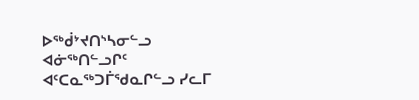ᐅᖅᑰᔾᔪᑎᔅᓴᓂᓪᓗ ᐊᓃᖅᑎᓪᓗᒋᑦ ᐊᑦᑕᓇᖅᑐᒦᖁᓇᒋᓪᓗ ᓯᓚᒥ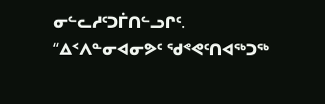ᓂᓪᓚᓱᑦᑐᒦᑎᓪᓗᒋᑦ.
“ᐃᑉᐱᓐᓂᐊᓂᕗᑦ ᖁᕝᕙᑦᑎᐊᖅᑐᖅ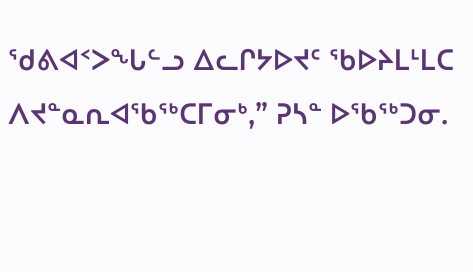ᖁᕕᐊᑉᐳᖓᓪᓗ ᐃᓚᒋᔭᐅᔪᑦ ᖃᐅᔨᒪᒻᒪᑕ ᐱᔪᓐᓇᕆᐊᖃᖅᑕᒥᓂᒃ,” ᕈᓴᓐ ᐅᖃᖅᑐᓂ.